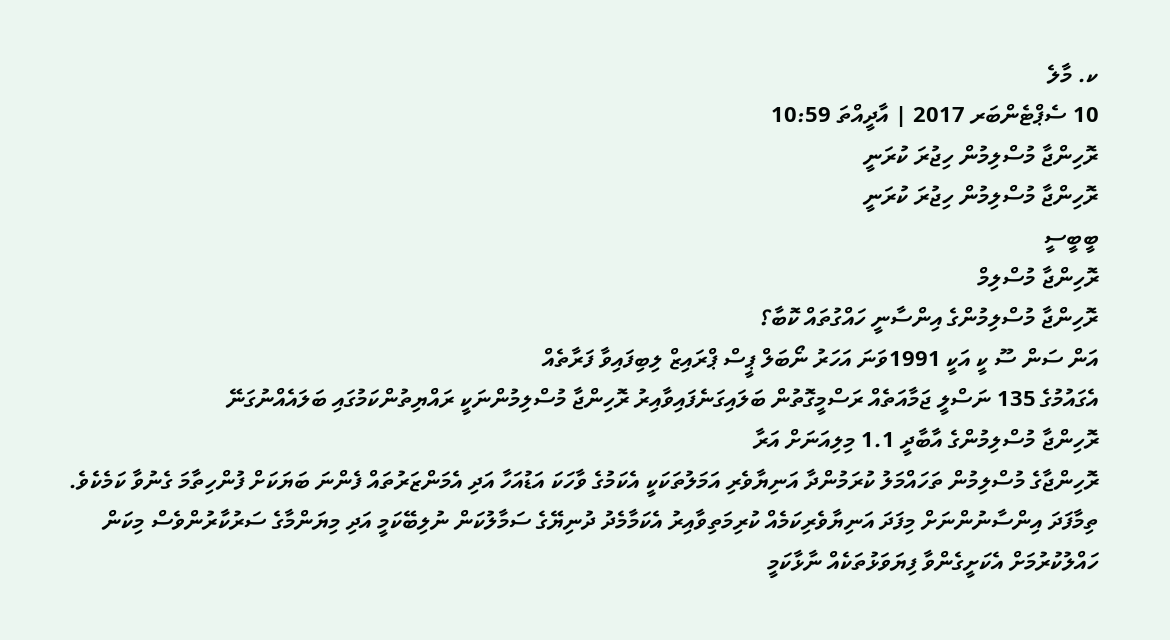ކ. މާލެ
10 ސެޕްޓެންބަރ 2017 | އާދީއްތަ 10:59
ރޮހިންޖާ މުސްލިމުން ހިޖުރަ ކުރަނީ
ރޮހިންޖާ މުސްލިމުން ހިޖުރަ ކުރަނީ
ބީބީސީ
ރޮހިންޖާ މުސްލިމް
ރޮހިންޖާ މުސްލިމުންގެ އިންސާނީ ހައްގުތައް ކޮބާ؟
އަން ސަން ސޫ ކީ އަކީ 1991ވަނަ އަހަރު ނޯބަލް ޕީސް ޕްރައިޒް ލިބިފައިވާ ފަރާތެއް
އެގައުމުގެ 135 ނަސްލީ ޖަމާއަތެއް ރަސްމީގޮތުން ބަލައިގަނެފައިވާއިރު ރޮހިންޖާ މުސްލިމުންނަކީ ރައްޔިތުންކަމުގައި ބަލައެއްނުގަނޭ
ރޮހިންޖާ މުސްލިމުންގެ އާބާދީ 1.1 މިލިއަނަށް އަރާ
ރޮހިންޖާގެ މުސްލިމުން ތަހައްމަލު ކުރަމުންދާ އަނިޔާވެރި އަމަލުތަކަކީ އެކަމުގެ ވާހަކަ އަޑުއަހާ އަދި އެމަންޒަރުތައް ފެންނަ ބަޔަކަށް ފުންހިތާމަ ގެނުވާ ކަމެކެވެ. ތިމާފަދަ އިންސާނުންނަށް މިފަދަ އަނިޔާވެރިކަމެއް ކުރިމަތިވާއިރު އެކަމާމެދު ދުނިޔޭގެ ސަމާލުކަން ނުލިބޭކަމީ އަދި މިޔަންމާގެ ސަރުކާރުންވެސް މިކަން ހައްލުކުރުމަށް އެކަށީގެންވާ ފިޔަވަޅުތަކެއް ނާޅާކަމީ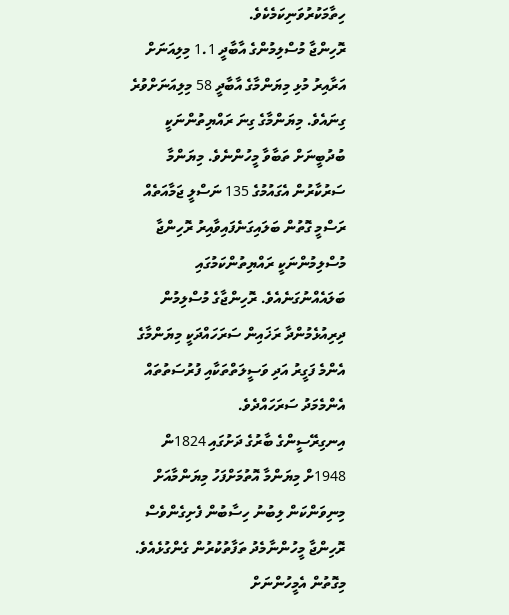ހިތާމަކުރުވަނިކަމެކެވެ.
ރޮހިންޖާ މުސްލިމުންގެ އާބާދީ 1.1 މިލިއަނަށް އަރާއިރު މުޅި މިޔަންމާގެ އާބާދީ 58 މިލިއަނަށްވުރެ ގިނައެވެ. މިޔަންމާގެ ގިނަ ރައްޔިތުންނަކީ ބުދުބީނަށް ތަބާވާ މީހުންނެވެ. މިޔަންމާ ސަރުކާރުން އެގައުމުގެ 135 ނަސްލީ ޖަމާއަތެއް ރަސްމީ ގޮތުން ބަލައިގަނެފައިވާއިރު ރޮހިންޖާ މުސްލިމުންނަކީ ރައްޔިތުންކަމުގައި ބަލައެއްނުގަނެއެވެ. ރޮހިންޖާގެ މުސްލިމުން ދިރިއުޅެމުންދާ ރަޚައިން ސަރަހައްދަކީ މިޔަންމާގެ އެންމެ ފަގީރު އަދި ވަސީލަތްތަކާއި ފުރުސަތުތައް އެންމެމަދު ސަރަހައްދެވެ.
އިނގިރޭސީންގެ ބާރުގެ ދަށުގައި 1824ން 1948ށް މިޔަންމާ އޮތުމަށްފަހު މިޔަންމާއަށް މިނިވަންކަން ލިބުނު ހިސާބުން ފެށިގެންވެސް ރޮހިންޖާ މީހުންނާމެދު ތަފާތުކުރުން ގެންގުޅެއެވެ. މިގޮތުން އެމީހުންނަށް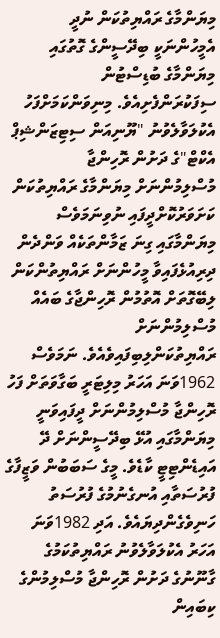މިޔަންމާގެ ރައްޔިތުކަން ނުދީ އެމީހުންނަކީ ބިދޭސީންގެ ގޮތުގައި މިޔަންމާގެ ބުޑިސްޓުން ސިފަކުރަންފެށިއެވެ. މިނިވަންކަމަށްފަހު އެކުލަވާލެވުނު "ޔޫނިއަން ސިޓިޒަންޝިޕް އެކްޓް"ގެ ދަށުން ރޮހިންޖާ މުސްލިމުންނަށް މިޔަންމާގެ ރައްޔިތުކަން ކަށަވަރުކޮށްދީފައި ނުވިނަމަވެސް މިޔަންމާގައި ގިނަ ޒަމާންތަކެއް ވަންދެން ދިރިއުޅެފައިވާ މީހުންނަށް ރައްޔިތުންކަން ލިބޭގޮތަށް އޮތުމުން ރޮހިންޖާގެ ބައެއް މުސްލިމުންނަށް ރައްޔިތުކަންލިބިފައިވެއެވެ. ނަމަވެސް 1962ވަނަ އަހަރު މިލިޓަރީ ބަގާވަތަށް ފަހު ރޮހިންޖާ މުސްލިމުންނަށް ދީފައިވަނީ މިޔަންމާގައި އުޅޭ ބިދޭސީންނަށް ދޭ އައިޑެންޓިޓީ ކާޑެވެ. މީގެ ސަބަބުން ވަޒީފާގެ ފުރުސަތާއި އުނގެނުމުގެ ފުރުސަތު ހަނިވެގެންދިޔައެވެ. އަދި 1982ވަނަ އަހަރު އެކުލަވާލެވުނު ރައްޔިތުކަމުގެ ގާނޫނުގެ ދަށުން ރޮހިންޖާ މުސްލިމުންގެ ކިބައިން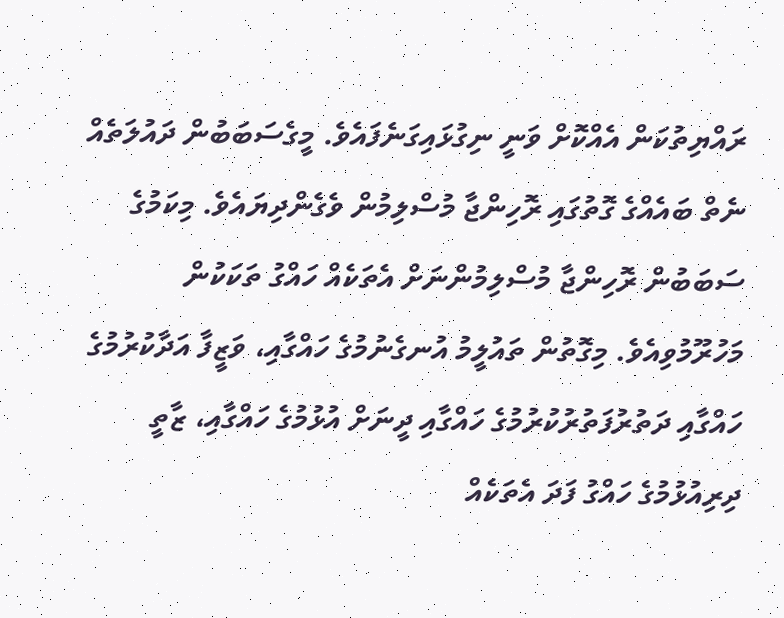ރައްޔިތުކަން އެއްކޮށް ވަނީ ނިގުޅައިގަނެފައެވެ. މީގެސަބަބުން ދައުލަތެއް ނެތް ބައެއްގެ ގޮތުގައި ރޮހިންޖާ މުސްލިމުން ވެގެންދިޔައެވެ. މިކަމުގެ ސަބަބުން ރޮހިންޖާ މުސްލިމުންނަށް އެތަކެއް ހައްގު ތަކަކުން މަހުރޫމުވިއެވެ. މިގޮތުން ތައުލީމު އުނގެނުމުގެ ހައްގާއި، ވަޒީފާ އަދާކުރުމުގެ ހައްގާއި ދަތުރުފަތުރުކުރުމުގެ ހައްގާއި ދީނަށް އުޅުމުގެ ހައްގާއި، ޒާތީ ދިރިއުޅުމުގެ ހައްގު ފަދަ އެތަކެއް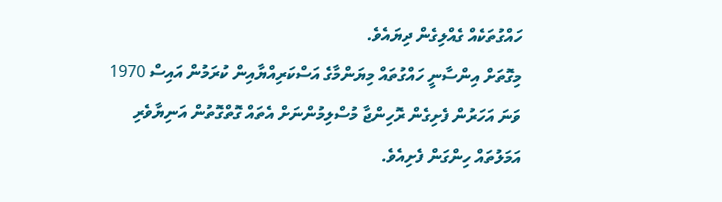ހައްގުތަކެއް ގެއްލިގެން ދިޔައެވެ.
މިގޮތަށް އިންސާނީ ހައްގުތައް މިޔަންމާގެ އަސްކަރިއްޔާއިން ކުރަމުން އައިސް 1970 ވަނަ އަހަރުން ފެށިގެން ރޮހިންޖާ މުސްލިމުންނަށް އެތައް ގޮތްގޮތުން އަނިޔާވެރި އަމަލުތައް ހިންގަން ފެށިއެވެ.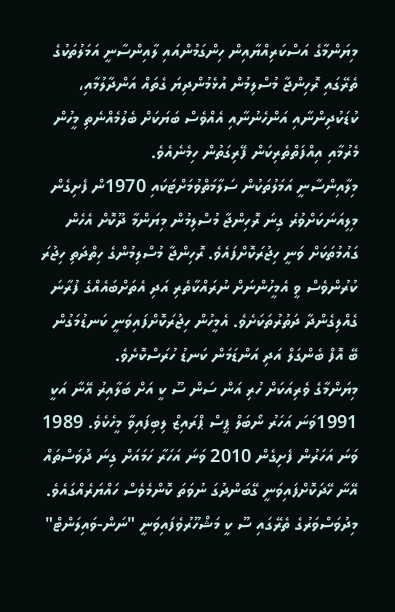މިޔަންމާގެ އަސްކަރިއްޔާއިން ހިންގަމުންއައި ލާއިންސާނީ އަމަލުތަކުގެ ތެރޭގައި ރޮހިންޖާ މުސްލިމުން އުޅެމުންދިޔަ ގެތައް އަންދާލުމާއި، ކުޑަކުދިންނާއި އަންހެނުނާއި އެއްވެސް ބަޔަކަށް ބެލުމެއްނެތި މީހުން މެރުމާއި އިއްފަތްތެރިކަން ފޭރިގަތުން ހިމެނެއެވެ.
މިލާއިންސާނީ އަމަލުތަކުން ސަލާމަތްވުމަށްޓަކައި 1970ން ފެށިގެން މިލިއަނަކަށްވުރެ ގިނަ ރޮހިންޖާ މުސްލިމުން މިޔަންމާ ދޫކޮށް އެހެން ގައުމުތަކަށް ވަނީ ހިޖުރަކޮށްފައެވެ. ރޮހިންޖާ މުސްލިމުންގެ ހިތްދަތި ހިޖުރަ ކުރުންވެސް ވީ އެމީހުންނަށް ނުރައްކާތެރި އަދި އެތަށްބައެއްގެ ފުރާނަ ގެއްލިގެންދާ ދަތުރުތަކަށެވެ. އެމީހުން ހިޖުރަކޮށްފައިވަނީ ކަނޑުމަގުން ބޭ އޮފް ބެންގަލް އަދި އަންޑަމަން ކަނޑު ހުރަސްކޮށެވެ.
މިޔަންމާގެ ވެރިއަކަށް ހުރި އަން ސަން ސޫ ކީ އަށް ބަލާއިރު އޭނާ އަކީ 1991ވަނަ އަހަރު ނޯބަލް ޕީސް ޕްރައިޒް ލިބިފައިވާ މީހެކެވެ. 1989 ވަނަ އަހަރުން ފެށިގެން 2010 ވަނަ އަހަރާ ހަމައަށް ގިނަ ދުވަސްތައް އޭނާ ހޭދަކޮށްފައިވަނީ ގޭބަންދުގަ ނުވަތަ ކޮންމެވެސް ހައްޔަރެއްގައެވެ. މިދުވަސްވަރުގެ ތެރޭގައި ސޫ ކީ މަޝްހޫރުވެފައިވަނީ "ނަން-ވައިލަންޓް"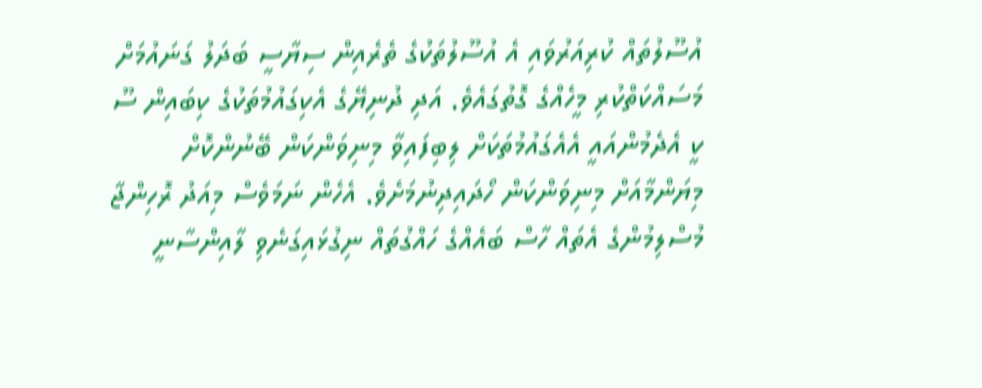އުސޫލުތައް ކުރިއަރުވައި އެ އުސޫލުތަކުގެ ތެރެއިން ސިޔާސީ ބަދަލު ގަނައުމަށް މަސައްކަތްކުރި މީހެއްގެ ގޮތުގައެވެ. އަދި ދުނިޔޭގެ އެކިގައުމުތަކުގެ ކިބައިން ސޫ ކީ އެދެމުންއައީ އެއެގައުމުތަކަށް ލިބިފައިވާ މިނިވަންކަން ބޭނުންކޮށް މިޔަންމާއަށް މިނިވަންކަން ހޯދައިދިނުމަށެވެ. އެހެން ނަމަވެސް މިއަދު ރޮހިންޖާ މުސްލިމުންގެ އެތައް ހާސް ބައެއްގެ ހައްގުތައް ނިގުޅައިގަނެވި ލާއިންސާނީ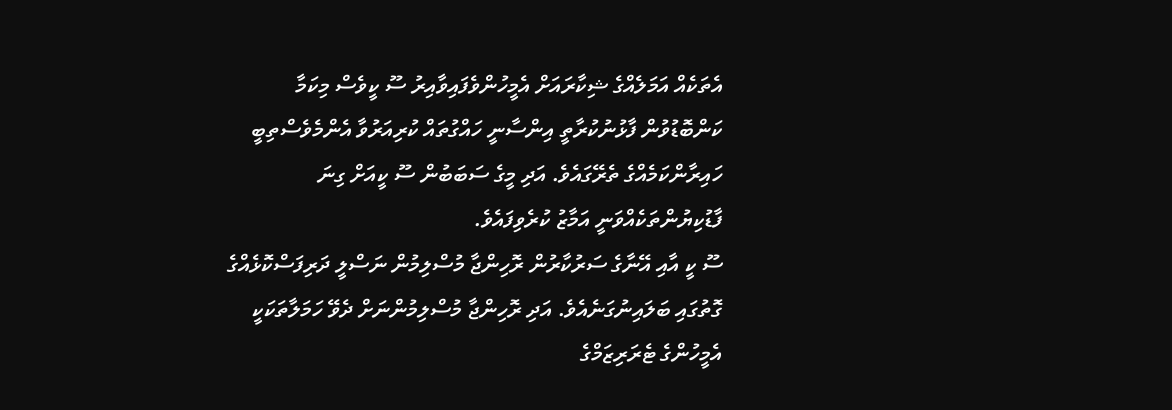އެތަކެއް އަމަލެއްގެ ޝިކާރައަށް އެމީހުންވެފައިވާއިރު ސޫ ކީވެސް މިކަމާ ކަންބޮޑުވުން ފާޅުނުކުރާތީ އިންސާނީ ހައްގުތައް ކުރިއަރުވާ އެންމެވެސްތިބީ ހައިރާންކަމެއްގެ ތެރޭގައެވެ. އަދި މީގެ ސަބަބުން ސޫ ކީއަށް ގިނަ ފާޑުކިޔުންތަކެއްވަނީ އަމާޒު ކުރެވިފައެވެ.
ސޫ ކީ އާއި އޭނާގެ ސަރުކާރުން ރޮހިންޖާ މުސްލިމުން ނަސްލީ ދަރިފަސްކޮޅެއްގެ ގޮތުގައި ބަލައިނުގަނެއެވެ. އަދި ރޮހިންޖާ މުސްލިމުންނަށް ދެވޭ ހަމަލާތަކަކީ އެމީހުންގެ ޓެރަރިޒަމްގެ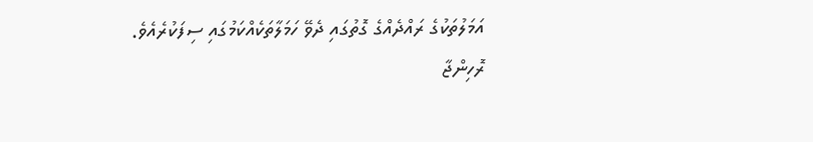އަމަލުތަކުގެ ރައްދެއްގެ ގޮތުގައި ދެވޭ ހަމަލާތަކެއްކަމުގައި ސިފަކުރެއެވެ.
ރޮހިންޖާ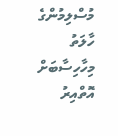މުސްލިމުންގެ ހާލަތު މިހާހިސާބަށް އޮތްއިރު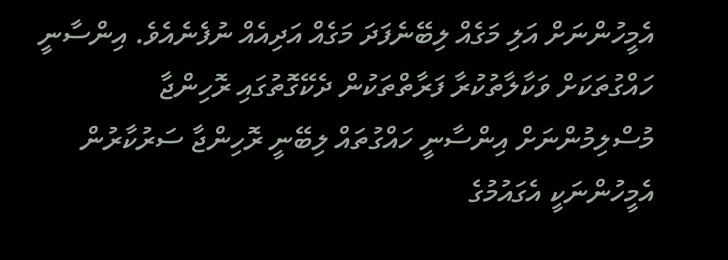އެމީހުންނަށް އަލި މަގެއް ލިބޭނެފަދަ މަގެއް އަދިއެއް ނުފެނެއެވެ. އިންސާނީ ހައްގުތަކަށް ވަކާލާތުކުރާ ފަރާތްތަކުން ދެކޭގޮތުގައި ރޮހިންޖާ މުސްލިމުންނަށް އިންސާނީ ހައްގުތައް ލިބޭނީ ރޮހިންޖާ ސަރުކާރުން އެމީހުންނަކީ އެގައުމުގެ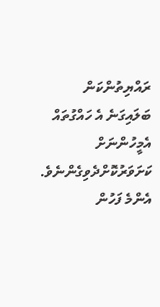ރައްޔިތުންކަން ބަލައިގަނެ އެ ހައްގުތައް އެމީހުންނަށް ކަށަވަރުކޮށްދެވިގެންނެވެ.
އެންމެ ފަހުން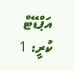އަޕްޑޭޓް ކުރީ: 1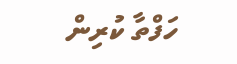ހަފްތާ ކުރިން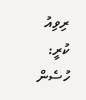ރިވިއު ކުރީ: ހުސެން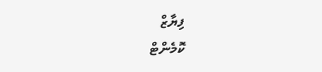ފިޔާޒް
ކޮމެންޓް